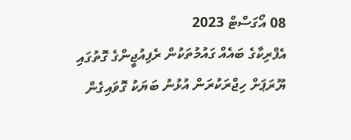08 އޯގަސްޓް 2023
އެފްރިކާގެ ބައެއް ގައުމުތަކުން ރެފިއުޖީންގެ ގޮތުގައި ޔޫރަޕަށް ހިޖްރަކުރަން އުޅުނު ބަޔަކު ގޮވައިގެން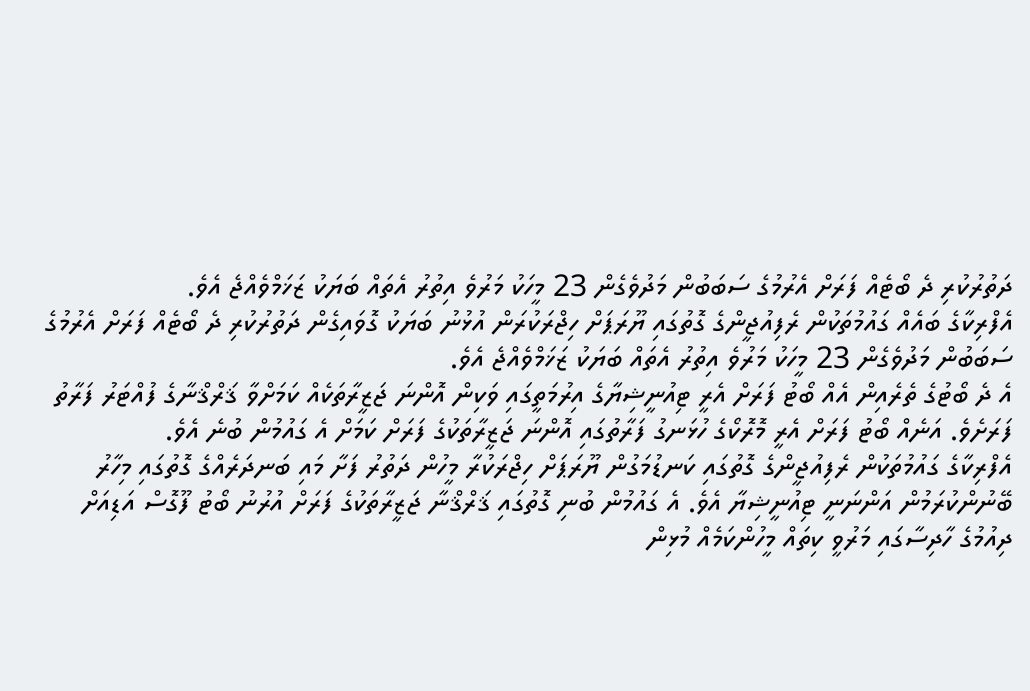ދަތުރުކުރި ދެ ބޯޓެއް ފަރަށް އެރުމުގެ ސަބަބުން މަދުވެގެން 23 މީހަކު މަރުވެ އިތުރު އެތައް ބަޔަކު ޒަޚަމްވެއްޖެ އެވެ.
އެފްރިކާގެ ބައެއް ގައުމުތަކުން ރެފިއުޖީންގެ ގޮތުގައި ޔޫރަޕަށް ހިޖްރަކުރަން އުޅުނު ބަޔަކު ގޮވައިގެން ދަތުރުކުރި ދެ ބޯޓެއް ފަރަށް އެރުމުގެ ސަބަބުން މަދުވެގެން 23 މީހަކު މަރުވެ އިތުރު އެތައް ބަޔަކު ޒަޚަމްވެއްޖެ އެވެ.
އެ ދެ ބޯޓުގެ ތެރެއިން އެއް ބޯޓު ފަރަށް އެރީ ޓިއުނީޝިޔާގެ އިރުމަތީގައި ވަކިން އޮންނަ ޖަޒީރާތަކެއް ކަމަށްވާ ޤަރްޤްނާގެ ފުއްޓަރު ފަރާތު ފަރަށެވެ. އަނެއް ބޯޓު ފަރަށް އެރީ މޮރޮކޯގެ ހުޅަނގު ފަރާތުގައި އޮންނަ ޖަޒީރާތަކުގެ ފަރަށް ކަމަށް އެ ގައުމުން ބުނެ އެވެ.
އެފްރިކާގެ ގައުމުތަކުން ރެފިއުޖީންގެ ގޮތުގައި ކަނޑުމަގުން ޔޫރަޕަށް ހިޖްރަކުރާ މީހުން ދަތުރު ފަށާ މައި ބަނދަރެއްގެ ގޮތުގައި މިހާރު ބޭނުންކުރަމުން އަންނަނީ ޓިއުނީޝިޔާ އެވެ. އެ ގައުމުން ބުނި ގޮތުގައި ޤަރްޤްނާ ޖަޒީރާތަކުގެ ފަރަށް އުރުނު ބޯޓު ފޫގޮސް އަޑިއަށް ދިއުމުގެ ހާދިސާގައި މަރުވީ ކިތައް މީހުންކަމެއް މުޅިން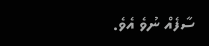ސާފެއް ނުވެ އެވެ.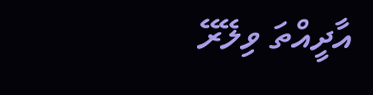އާދީއްތަ ވިލޭރޭ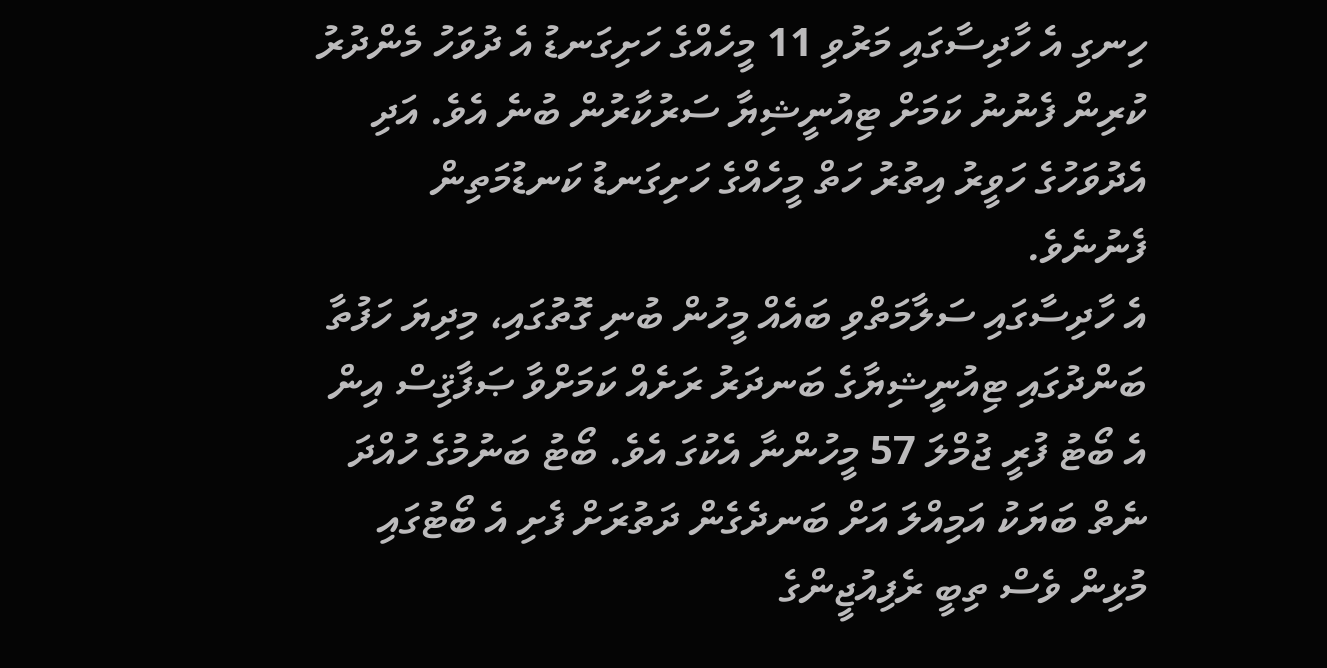ހިނގި އެ ހާދިސާގައި މަރުވި 11 މީހެއްގެ ހަށިގަނޑު އެ ދުވަހު މެންދުރު ކުރިން ފެނުނު ކަމަށް ޓިއުނީޝިޔާ ސަރުކާރުން ބުނެ އެވެ. އަދި އެދުވަހުގެ ހަވީރު އިތުރު ހަތް މީހެއްގެ ހަށިގަނޑު ކަނޑުމަތިން ފެނުނެވެ.
އެ ހާދިސާގައި ސަލާމަތްވި ބައެއް މީހުން ބުނި ގޮތުގައި، މިދިޔަ ހަފުތާ ބަންދުގައި ޓިއުނީޝިޔާގެ ބަނދަރު ރަށެއް ކަމަށްވާ ޞަފާޤިސް އިން އެ ބޯޓު ފުރީ ޖުމްލަ 57 މީހުންނާ އެކުގަ އެވެ. ބޯޓު ބަނުމުގެ ހުއްދަ ނެތް ބަޔަކު އަމިއްލަ އަށް ބަނދެގެން ދަތުރަށް ފެށި އެ ބޯޓުގައި މުޅިން ވެސް ތިބީ ރެފިއުޖީންގެ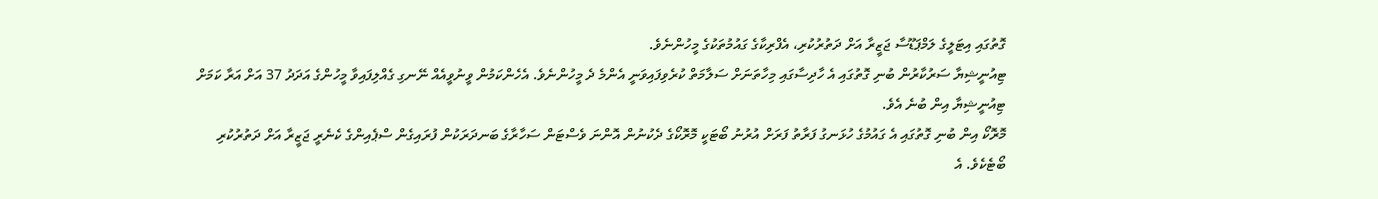ގޮތުގައި އިޓަލީގެ ލަމްޕަޑޫސާ ޖަޒީރާ އަށް ދަތުރުކުރި، އެފްރިކާގެ ގައުމުތަކުގެ މީހުންނެވެ.
ޓިއުނީޝިޔާ ސަރުކާރުން ބުނި ގޮތުގައި އެ ހާދިސާގައި މިހާތަނަށް ސަލާމަތް ކުރެވިފައިވަނީ އެންމެ ދެ މީހުންނެވެ. އެހެންކަމުން ވީނުވީއެއް ނޭނގި ގެއްލިފައިވާ މީހުންގެ އަދަދު 37 އަށް އަރާ ކަމަށް ޓިއުނީޝިޔާ އިން ބުނެ އެވެ.
މޮރޮކޯ އިން ބުނި ގޮތުގައި އެ ގައުމުގެ ހުޅަނގު ފަރާތު ފަރަށް އުރުނު ބޯޓަކީ މޮރޮކޯގެ ދެކުނުން އޮންނަ ވެސްޓަން ސަހާރާގެ ބަނދަރަކުން ފުރައިގެން ސްޕެއިންގެ ކެނެރީ ޖަޒީރާ އަށް ދަތުރުކުރި ބޯޓެކެވެ. އެ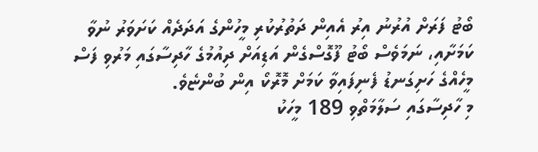ބޯޓު ފަރަށް އުރުނު އިރު އެއިން ދަތުރުކުރި މީހުންގެ އަދަދެއް ކަށަވަރު ނުވާ ކަމަށާއި، ނަމަވެސް ބޯޓު ފޫގޮސްގެން އަޑިއަށް ދިއުމުގެ ހާދިސާގައި މަރުވި ފަސް މީހެއްގެ ހަށިގަނޑު ފެނިފައިވާ ކަމަށް މޮރޮކޯ އިން ބުންޏެވެ.
މި ހާދިސާގައި ސަލާމަތްވި 189 މީހަކު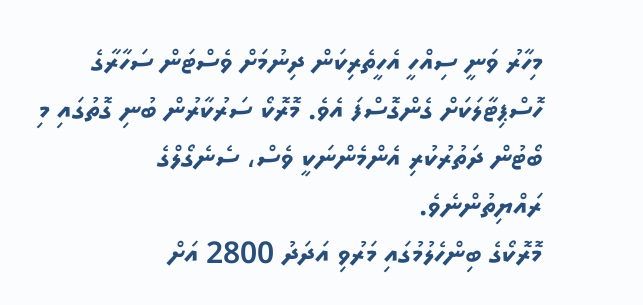މިހާރު ވަނީ ސިއްހީ އެހީތެރިކަން ދިނުމަށް ވެސްޓަން ސަހާރާގެ ހޮސްޕިޓާލަކަށް ގެންގޮސްފަ އެވެ. މޮރޮކޯ ސަރުކާރުން ބުނި ގޮތުގައި މި ބޯޓުން ދަތުރުކުރި އެންމެންނަކީ ވެސް، ސެނެގޯލްގެ ރައްޔިތުންނެވެ.
މޮރޮކޯގެ ބިންހެލުމުގައި މަރުވި އަދަދު 2800 އަށް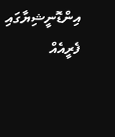އިންޑޮނީޝިޔާގައި ފެރީއެއް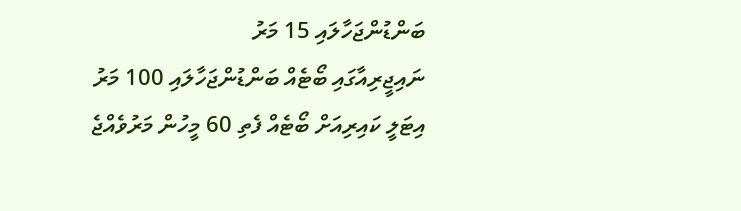ބަންޑުންޖަހާލައި 15 މަރު
ނައިޖީރިއާގައި ބޯޓެއް ބަންޑުންޖަހާލައި 100 މަރު
އިޓަލީ ކައިރިއަށް ބޯޓެއް ފެތި 60 މީހުން މަރުވެއްޖެ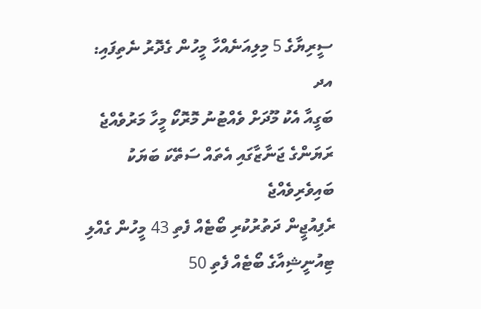ސީރިޔާގެ 5 މިލިއަނެއްހާ މީހުން ގެދޮރު ނެތިފައި: އދ
ބަގީއާ އެކު މޫދަށް ވެއްޓުނު މޮރޮކޯ މީހާ މަރުވެއްޖެ
ރަޔަންގެ ޖަނާޒާގައި އެތައް ސަތޭކަ ބަޔަކު ބައިވެރިވެއްޖެ
ރެފިއުޖީން ދަތުރުކުރި ބޯޓެއް ފެތި 43 މީހުން ގެއްލި
ޓިއުނީޝިއާގެ ބޯޓެއް ފެތި 50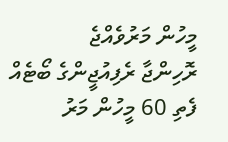މީހުން މަރުވެއްޖެ
ރޮހިންޖާ ރެފިއުޖީންގެ ބޯޓެއް ފެތި 60 މީހުން މަރު